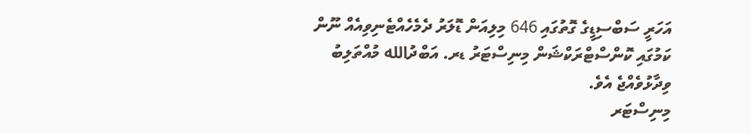އަހަރީ ސަބްސިޑީގެ ގޮތުގައި 646 މިލިއަން ޑޮލަރު ދެމެހެއްޓެނިވިއެއް ނޫން ކަމުގައި ކޮންސްޓްރަކްޝަން މިނިސްޓަރު ޑރ. އަބްދުالله މުއްތަލިބު ވިދާޅުވެއްޖެ އެވެ.
މިނިސްޓަރ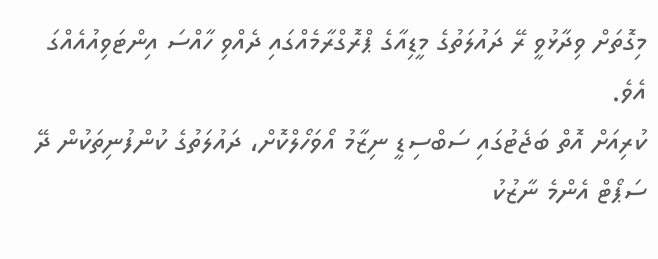މިގޮތަށް ވިދާޅުވީ ރޭ ދައުލަތުގެ މީޑިއާގެ ޕްރޮގްރާމެއްގައި ދެއްވި ހާއްސަ އިންޓަވިއުއެއްގަ އެވެ.
ކުރިއަށް އޮތް ބަޖެޓުގައި ސަބްސިޑީ ނިޒާމު އޯވަހޯލްކޮށް، ދައުލަތުގެ ކުންފުނިތަކުން ދޭ ސަޕޯޓް އެންމެ ނާޒުކު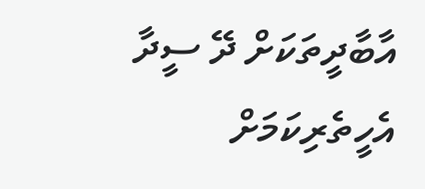އާބާދީތަކަށް ދޭ ސީދާ އެހީތެރިކަމަށް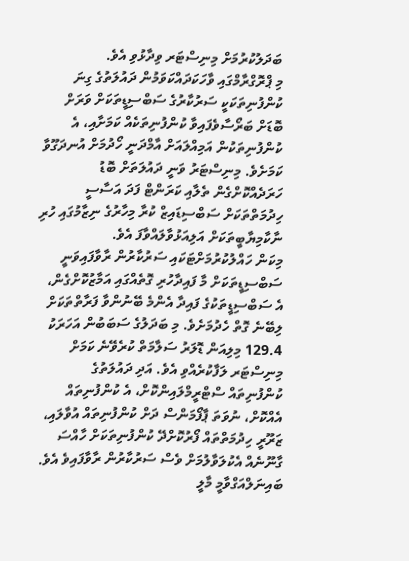ބަދަލުކުރުމަށް މިނިސްޓަރ ވިދާޅުވި އެވެ.
މި ޕްރޮގްރާމްގައި ވާހަކަދައްކަވަމުން ދައުލަތުގެ ގިނަ ކުންފުނިތަކަކީ ސަރުކާރުގެ ސަބްސިޑީތަކަށް ވަރަށް ބޮޑަށް ބަރޯސާވެފައިވާ ކުންފުނިތަކެއް ކަމަށާއި، އެ ކުންފުނިތަކުން އަމިއްލައަށް އާމްދަނީ ހޯދުމަށް އުނދަގޫވާ ކަމަށެވެ. މިނިސްޓަރު ވަނީ ދައުލަތަށް ބޮޑު ހަރަދެއްކޮށްގެން ތެލާއި ކަރަންޓް ފަދަ އަސާސީ ހިދުމަތްތަކަށް ސަބްސިޑައިޒް ކުރާ މިހާރުގެ ނިޒާމުގައި ހުރި ނާކާމިޔާބީތަކަށް އަލިއަޅުވާލައްވާފަ އެވެ.
މިކަން ހައްލުކުރުމަށްޓަކައި ސަރުކާރުން ރާވާފައިވަނީ ސަބްސިޑީތަކަށް މާ ފައިދާހުރި ގޮތެއްގައި އަމާޒުކޮށްގެން، އެ ސަބްސިޑީތަކުގެ ފައިދާ އެންމެ ބޭނުންވާ ފަރާތްތަކަށް ލިބޭނެ ގޮތް ހެދުމަށެވެ. މި ބަދަލުގެ ސަބަބުން އަހަރަކު 129.4 މިލިއަން ޑޮލަރު ސަލާމަތް ކުރެވޭނެ ކަމަށް މިނިސްޓަރ ލަފާކުރެއްވި އެވެ. އަދި ދައުލަތުގެ ކުންފުނިތައް ސްޓްރީމްލައިންކޮށް، އެ ކުންފުނިތައް އެއްކޮށް، ނުވަތަ ޕާފޯމަންސް ދަށް ކުންފުނިތައް އުވާލައި، ޒަރޫރީ ހިދުމަތްތައް ފޯރުކޮށްދޭ ކުންފުނިތަކަށް ހާއްސަ ގާނޫނެއް އެކުލަވާލުމަށް ވެސް ސަރުކާރުން ރާވާފައިވެ އެވެ.
ބައިނަލްއަގްވާމީ މާލީ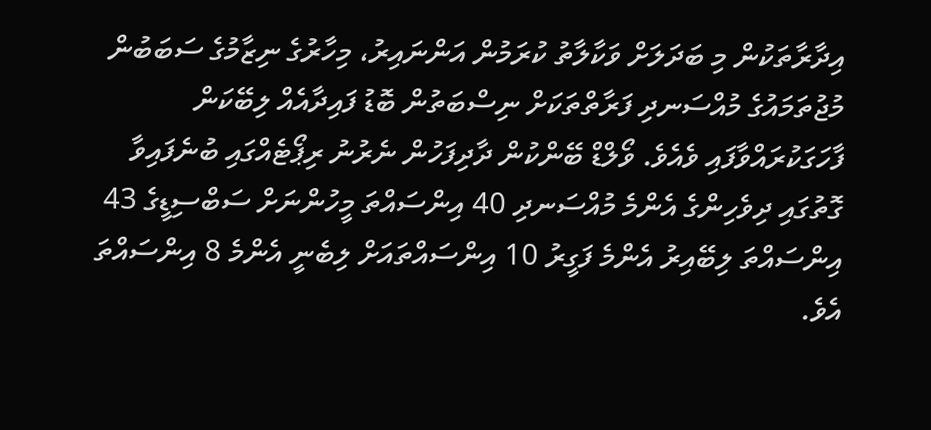އިދާރާތަކުން މި ބަދަލަށް ވަކާލާތު ކުރަމުން އަންނައިރު، މިހާރުގެ ނިޒާމުގެ ސަބަބުން މުޖުތަމައުގެ މުއްސަނދި ފަރާތްތަކަށް ނިސްބަތުން ބޮޑު ފައިދާއެއް ލިބޭކަން ފާހަގަކުރައްވާފައި ވެއެވެ. ވޯލްޑް ބޭންކުން ދާދިފަހުން ނެރުނު ރިޕޯޓެއްގައި ބުނެފައިވާ ގޮތުގައި ދިވެހިންގެ އެންމެ މުއްސަނދި 40 އިންސައްތަ މީހުންނަށް ސަބްސިޑީގެ 43 އިންސައްތަ ލިބޭއިރު އެންމެ ފަގީރު 10 އިންސައްތައަށް ލިބެނީ އެންމެ 8 އިންސައްތަ އެވެ.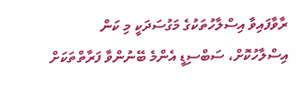ރާވާފައިވާ އިސްލާހުތަކުގެ މަގުސަދަކީ މި ކަން އިސްލާހުކޮށް، ސަބްސިޑީ އެންމެ ބޭނުންވާ ފަރާތްތަކަށް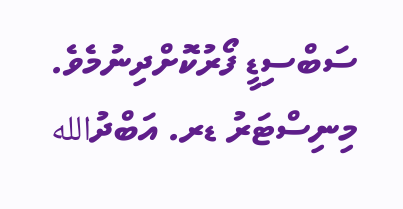ސަބްސިޑީ ފޯރުކޮށްދިނުމެވެ.
މިނިސްޓަރު ޑރ. އަބްދުالله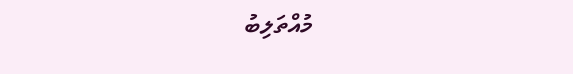މުއްތަލިބު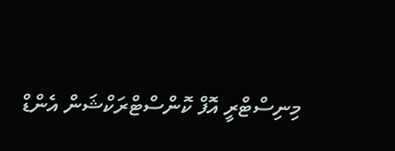މިނިސްޓްރީ އޮފް ކޮންސްޓްރަކްޝަން އެންޑް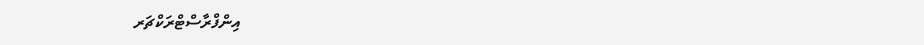އިންފްރާސްޓްރަކްޗަރ